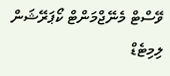ވޭސްޓް މެނޭޖްމަންޓް ކޯޕަރޭޝަން ލިމިޓެޑް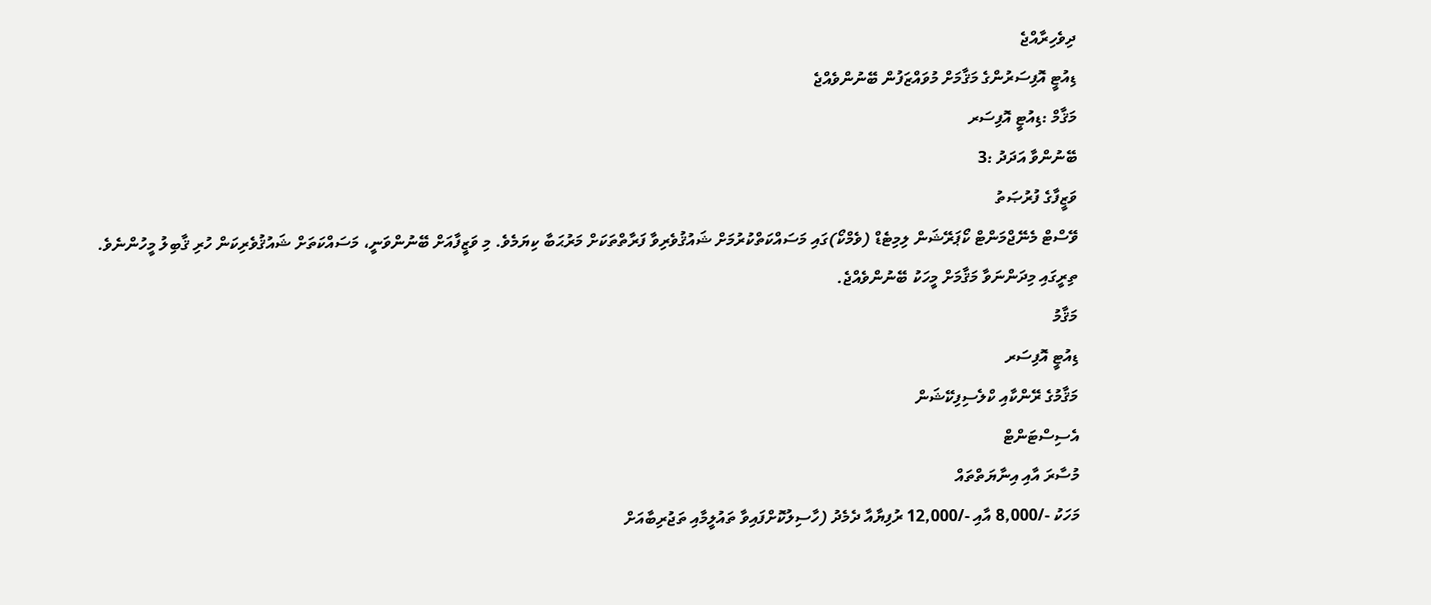ދިވެހިރާއްޖެ
ޑިއުޓީ އޮފިސަރުންގެ މަޤާމަށް މުވައްޒަފުން ބޭނުންވެއްޖެ
މަޤާމް :ޑިއުޓީ އޮފިސަރ
ބޭނުންވާ އަދަދު :3
ވަޒީފާގެ ފުރުޞަތު
ވޭސްޓް މެނޭޖްމަންޓް ކޯޕަރޭޝަން ލިމިޓެޑް (ވެމްކޯ)ގައި މަސައްކަތްކުރުމަށް ޝައުޤުވެރިވާ ފަރާތްތަކަށް މަރުޙަބާ ކިޔަމެވެ. މި ވަޒީފާއަށް ބޭނުންވަނީ، މަސައްކަތަށް ޝައުޤުވެރިކަން ހުރި ޤާބިލު މީހުންނެވެ.
ތިރީގައި މިދަންނަވާ މަޤާމަށް މީހަކު ބޭނުންވެއްޖެ.
މަޤާމު
ޑިއުޓީ އޮފިސަރ
މަޤާމުގެ ރޭންކާއި ކްލެސިފިކޭޝަން
އެސިސްޓަންޓް
މުސާރަ އާއި އިނާޔަތްތައް
މަހަކު -/8,000 އާއި -/12,000 ރުފިޔާއާ ދެމެދު (ހާސިލުކޮށްފައިވާ ތައުލީމާއި ތަޖުރިބާއަށް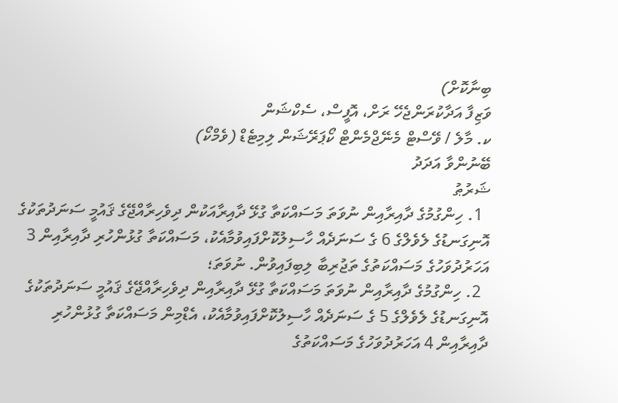ބިނާކޮށް)
ވަޒިފާ އަދާކުރަންޖެހޭ ރަށް، އޮފީސް، ސެކްޝަން
ކ. މާލެ / ވޭސްޓް މެނޭޖްމެންޓް ކޯޕަރޭޝަން ލިމިޓެޑް (ވެމްކޯ)
ބޭނުންވާ އަދަދު
ޝަރުޠު
  1. ހިންގުމުގެ ދާއިރާއިން ނުވަތަ މަސައްކަތާ ގުޅޭ ދާއިރާއަކުން ދިވެހިރާއްޖޭގެ ޤައުމީ ސަނަދުތަކުގެ އޮނިގަނޑުގެ ލެވެލްގެ 6 ގެ ސަނަދެއް ހާސިލުކޮށްފައިވުމާއެކު، މަސައްކަތާ ގުޅުންހުރި ދާއިރާއިން 3 އަހަރުދުވަހުގެ މަސައްކަތުގެ ތަޖުރިބާ ލިބިފައިވުން. ނުވަތަ؛
  2. ހިންގުމުގެ ދާއިރާއިން ނުވަތަ މަސައްކަތާ ގުޅޭ ދާއިރާއިން ދިވެހިރާއްޖޭގެ ޤައުމީ ސަނަދުތަކުގެ އޮނިގަނޑުގެ ލެވެލްގެ 5 ގެ ސަނަދެއް ހާސިލުކޮށްފައިވުމާއެކު، އެޑްމިން މަސައްކަތާ ގުޅުންހުރި ދާއިރާއިން 4 އަހަރުދުވަހުގެ މަސައްކަތުގެ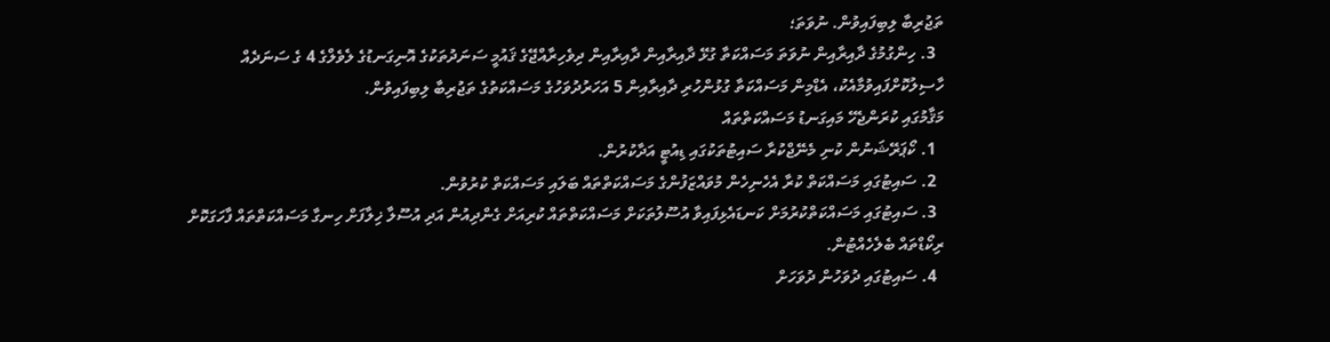ތަޖުރިބާ ލިބިފައިވުން. ނުވަތަ؛
  3. ހިންގުމުގެ ދާއިރާއިން ނުވަތަ މަސައްކަތާ ގުޅޭ ދާއިރާއިން ދާއިރާއިން ދިވެހިރާއްޖޭގެ ޤައުމީ ސަނަދުތަކުގެ އޮނިގަނޑުގެ ލެވެލްގެ 4 ގެ ސަނަދެއް ހާސިލުކޮށްފައިވުމާއެކު، އެޑްމިން މަސައްކަތާ ގުޅުންހުރި ދާއިރާއިން 5 އަހަރުދުވަހުގެ މަސައްކަތުގެ ތަޖުރިބާ ލިބިފައިވުން.
މަޤާމުގައި ކުރަންޖެހޭ މައިގަނޑު މަސައްކަތްތައް
  1. ކޯޕަރޭޝަނުން ކުނި މެނޭޖްކުރާ ސައިޓުތަކުގައި ޑިއުޓީ އަދާކުރުން.
  2. ސައިޓުގައި މަސައްކަތް ކުރާ އެހެނިހެން މުވައްޒަފުންގެ މަސައްކަތްތައް ބަލައި މަސައްކަތް ކުރުވުން.
  3. ސައިޓުގައި މަސައްކަތްކުރުމަށް ކަނޑައެޅިފައިވާ އުސޫލުތަކަށް މަސައްކަތްތައް ކުރިއަށް ގެންދިއުން އަދި އުސޫލާ ޚިލާފަށް ހިނގާ މަސައްކަތްތައް ފާހަގަކޮށް ރިކޯޑްތައް ބެލެހެއްޓުން.
  4. ސައިޓުގައި ދުވަހުން ދުވަހަށް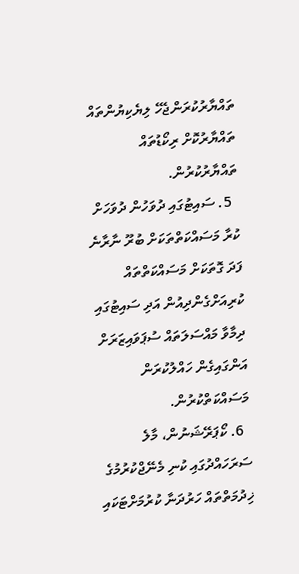ތައްޔާރުކުރަންޖެހޭ ލިޔެކިޔުންތައް ތައްޔާރުކޮށް ރިކޯޑުތައް ތައްޔާރުކުރުން.
  5. ސައިޓުގައި ދުވަހުން ދުވަހަށް ކުރާ މަސައްކަތްތަކަށް ބުރޫ ނާރާނެ ފަދަ ގޮތަކަށް މަސައްކަތްތައް ކުރިއަށްގެންދިއުން އަދި ސައިޓުގައި ދިމާވާ މައްސަލަތައް ސުޕަވައިޒަރަށް އަންގައިގެން ހައްލުކުރަން މަސައްކަތްކުރުން.
  6. ކޯޕަރޭޝަނުން، މާލެ ސަރަހައްދުގައި ކުނި މެނޭޖްކުރުމުގެ ޚިދުމަތްތައް ހަރުދަނާ ކުރުމަށްޓަކައި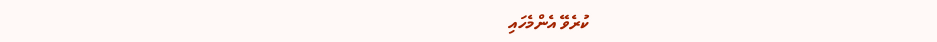ކުރެވޭ އެންމެހައި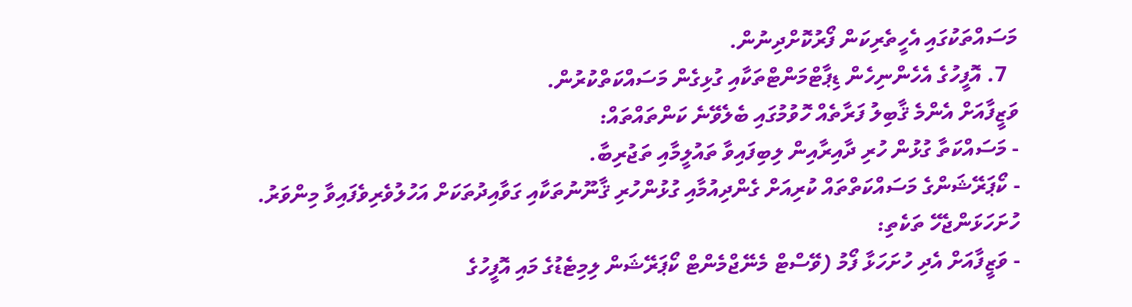މަސައްތަކުގައި އެހީތެރިކަން ފޯރުކޮށްދިނުން.
  7. އޮފީހުގެ އެހެންނިހެން ޑިޕާޓްމަންޓްތަކާއި ގުޅިގެން މަސައްކަތްކުރުން.
ވަޒީފާއަށް އެންމެ ޤާބިލު ފަރާތެއް ހޮވުމުގައި ބެލެވޭނެ ކަންތައްތައް:
- މަސައްކަތާ ގުޅުން ހުރި ދާއިރާއިން ލިބިފައިވާ ތައުލީމާއި ތަޖުރިބާ.
- ކޯޕަރޭޝަންގެ މަސައްކަތްތައް ކުރިއަށް ގެންދިއުމާއި ގުޅުންހުރި ޤާނޫނުތަކާއި ގަވާއިދުތަކަށް އަހުލުވެރިވެފައިވާ މިންވަރު.
ހުށަހަޅަންޖެހޭ ތަކެތި:
- ވަޒީފާއަށް އެދި ހުށަހަޅާ ފޯމު (ވޭސްޓް މެނޭޖްމެންޓް ކޯޕަރޭޝަން ލިމިޓެޑުގެ މައި އޮފީހުގެ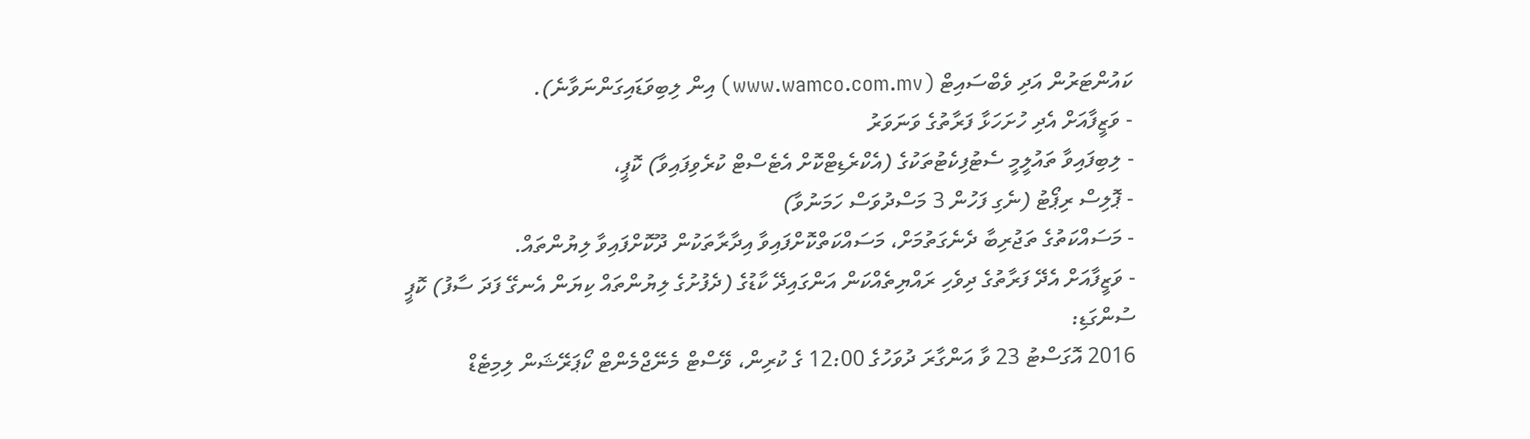ކައުންޓަރުން އަދި ވެބްސައިޓް (www.wamco.com.mv) އިން ލިބިވަޑައިގަންނަވާނެ).
- ވަޒީފާއަށް އެދި ހުށަހަޅާ ފަރާތުގެ ވަނަވަރު
- ލިބިފައިވާ ތައުލީމީ ސެޓުފިކެޓުތަކުގެ (އެކްރެޑިޓްކޮށް އެޓެސްޓް ކުރެވިފައިވާ) ކޮޕީ،
- ޕޮލިސް ރިޕޯޓު (ނެގި ފަހުން 3 މަސްދުވަސް ހަމަނުވާ)
- މަސައްކަތުގެ ތަޖުރިބާ ދެނެގަތުމަށް، މަސައްކަތްކޮށްފައިވާ އިދާރާތަކުން ދޫކޮށްފައިވާ ލިޔުންތައް.
- ވަޒީފާއަށް އެދޭ ފަރާތުގެ ދިވެހި ރައްޔިތެއްކަން އަންގައިދޭ ކާޑުގެ (ދެފުށުގެ ލިޔުންތައް ކިޔަން އެނގޭ ފަދަ ސާފު) ކޮޕީ
ސުންގަޑި:
2016 އޮގަސްޓު 23 ވާ އަންގާރަ ދުވަހުގެ 12:00 ގެ ކުރިން، ވޭސްޓް މެނޭޖްމެންޓް ކޯޕަރޭޝަން ލިމިޓެޑް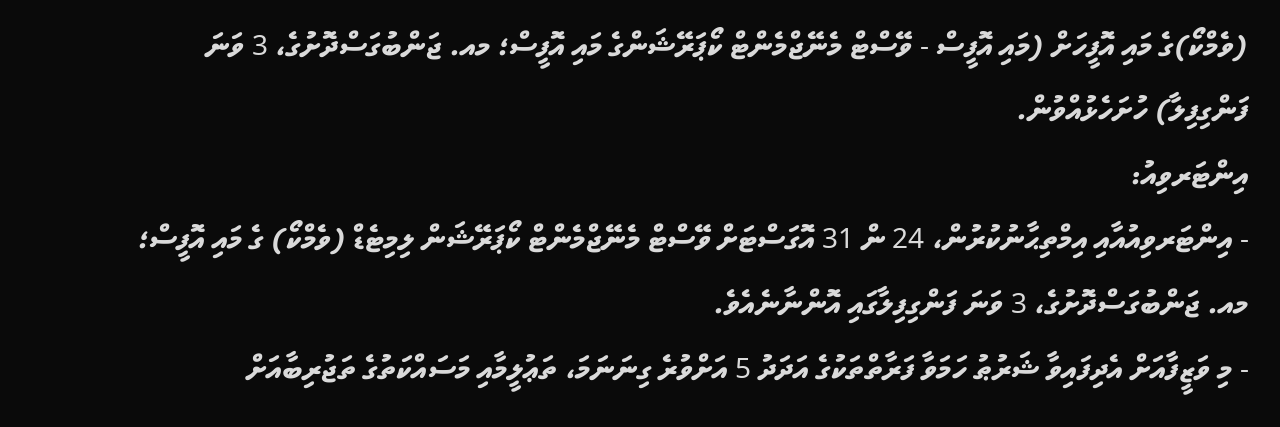(ވެމްކޯ)ގެ މައި އޮފީހަށް (މައި އޮފީސް - ވޭސްޓް މެނޭޖްމެންޓް ކޯޕަރޭޝަންގެ މައި އޮފީސް؛ މއ. ޖަންބުގަސްދޮށުގެ، 3 ވަނަ ފަންގިފިލާ) ހުށަހެޅުއްވުން.
އިންޓަރވިއު:
- އިންޓަރވިއުއާއި އިމްތިޙާނުކުރުން، 24 ން 31 އޮގަސްޓަށް ވޭސްޓް މެނޭޖްމެންޓް ކޯޕަރޭޝަން ލިމިޓެޑް (ވެމްކޯ) ގެ މައި އޮފީސް؛ މއ. ޖަންބުގަސްދޮށުގެ، 3 ވަނަ ފަންގިފިލާގައި އޮންނާނެއެވެ.
- މި ވަޒީފާއަށް އެދިފައިވާ ޝަރުޠު ހަމަވާ ފަރާތްތަކުގެ އަދަދު 5 އަށްވުރެ ގިނަނަމަ، ތަޢުލީމާއި މަސައްކަތުގެ ތަޖުރިބާއަށް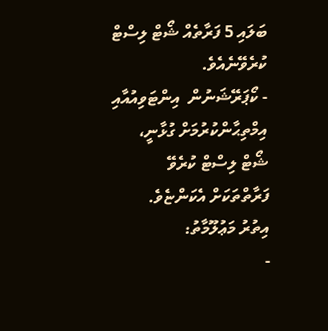ބަލައި 5 ފަރާތެއް ޝޯޓް ލިސްޓް ކުރެވޭނެއެވެ.
- ކޯޕަރޭޝަނުން  އިންޓަވިއުއާއި އިމްތިޙާންކުރުމަށް ގުޅާނީ، ޝޯޓް ލިސްޓް ކުރެވޭ ފަރާތްތަކަށް އެކަންޏެވެ.
އިތުރު މަޢުލޫމާތު:
-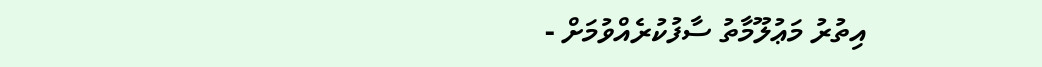އިތުރު މަޢުލޫމާތު ސާފުކުރެއްވުމަށް -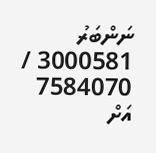ނަންބަރު 3000581 / 7584070 އަށް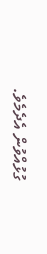ގުޅުއްވުން އެދެމެވެ.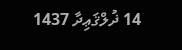14 ޛުލްޤަޢިދާ 1437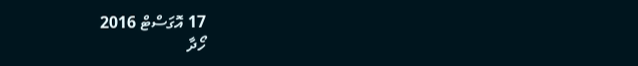17 އޮގަސްޓް 2016
ހޯދާ